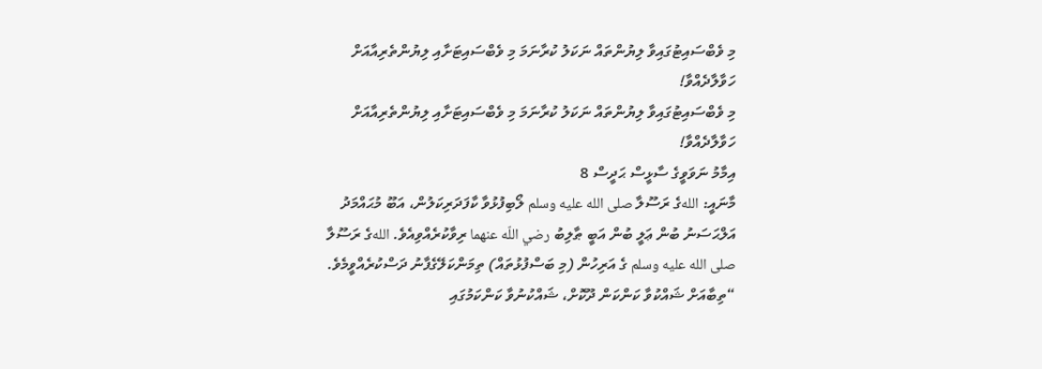މި ވެބްސައިޓުގައިވާ ލިޔުންތައް ނަކަލު ކުރާނަމަ މި ވެބްސައިޓަށާއި ލިޔުންތެރިއާއަށް ހަވާލާދެއްވާ!
މި ވެބްސައިޓުގައިވާ ލިޔުންތައް ނަކަލު ކުރާނަމަ މި ވެބްސައިޓަށާއި ލިޔުންތެރިއާއަށް ހަވާލާދެއްވާ!
އިމާމު ނަވަވީގެ ސާޅީސް ޙަދީސް 8
މާނައީ: اللهގެ ރަސޫލާ صلى الله عليه وسلم ލޯބިފުޅުވާ ކާފަދަރިކަލުން، އަބޫ މުޙައްމަދު އަލްޙަސަނު ބުން ޢަލީ ބުން އަބީ ޠާލިބު رضي اللّه عنهما ރިވާކުރެއްވިއެވެ. اللهގެ ރަސޫލާ صلى الله عليه وسلم ގެ އަރިހުން (މި ބަސްފުޅުތައް) ތިމަންކަލޭގެފާނު ދަސްކުރެއްވީމެވެ. “ތިބާއަށް ޝައްކުވާ ކަންކަން ދޫކޮށް، ޝައްކުނުވާ ކަންކަމުގައި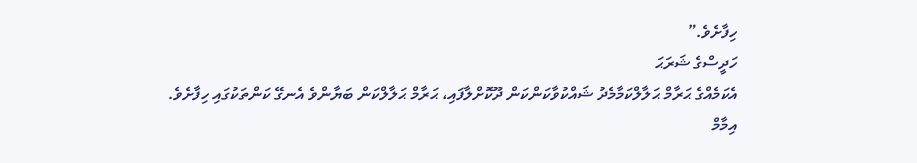ހިފާށެވެ.”
ހަދީސްގެ ޝަރަޙަ
އެކަމެއްގެ ޙަރާމް ޙަލާލްކަމާމެދު ޝައްކުވާކަންކަން ދޫކޮށްލާފައި، ޙަރާމް ޙަލާލްކަން ބަޔާންވެ އެނގޭ ކަންތަކުގައި ހިފާށެވެ.
އިމާމް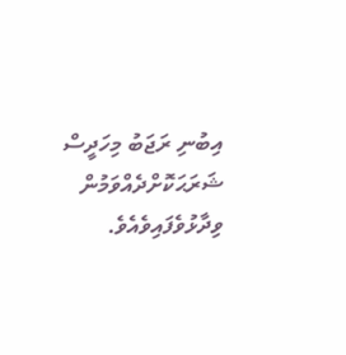އިބުނި ރަޖަބު މިހަދީސް ޝަރަޙަކޮށްދެއްވަމުން ވިދާޅުވެފައިވެއެވެ.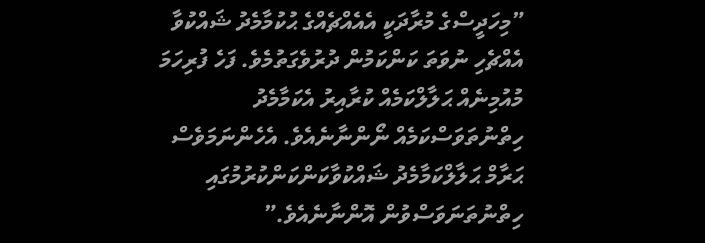”މިހަދީސްގެ މުރާދަކީ އެއެއްޗެއްގެ ޙުކުމާމެދު ޝައްކުވާ އެއްޗެހި ނުވަތަ ކަންކަމުން ދުރުވެގަތުމެވެ. ފަހެ ފުރިހަމަ މުއުމިނެއް ޙަލާލްކަމެއް ކުރާއިރު އެކަމާމެދު ހިތްނުތަވަސްކަމެއް ނޯންނާނެއެވެ. އެހެންނަމަވެސް ޙަރާމް ޙަލާލްކަމާމެދު ޝައްކުވާކަންކަންކުރުމުގައި ހިތްނުތަނަވަސްވުން އޮންނާނެއެވެ.”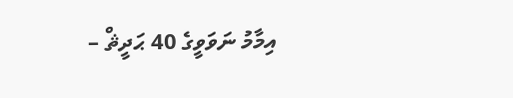އިމާމު ނަވަވީގެ 40 ޙަދީޘް –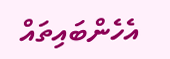އެހެންބައިތައް